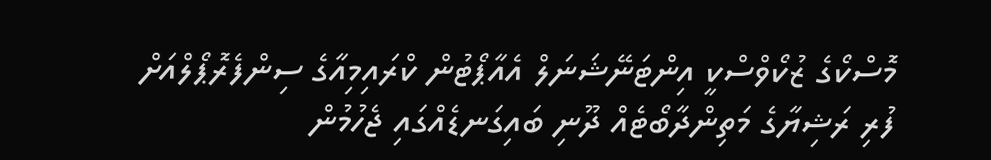މޮސްކޯގެ ޒުކޯވްސްކީ އިންޓަނޭޝަނަލް އެއާޕޯޓުން ކްރައިމިއާގެ ސިންފެރޮޕޯލްއަށް ފުރި ރަޝިޔާގެ މަތިންދާބޯޓެއް ދޫނި ބައިގަނޑެއްގައި ޖެހުމުން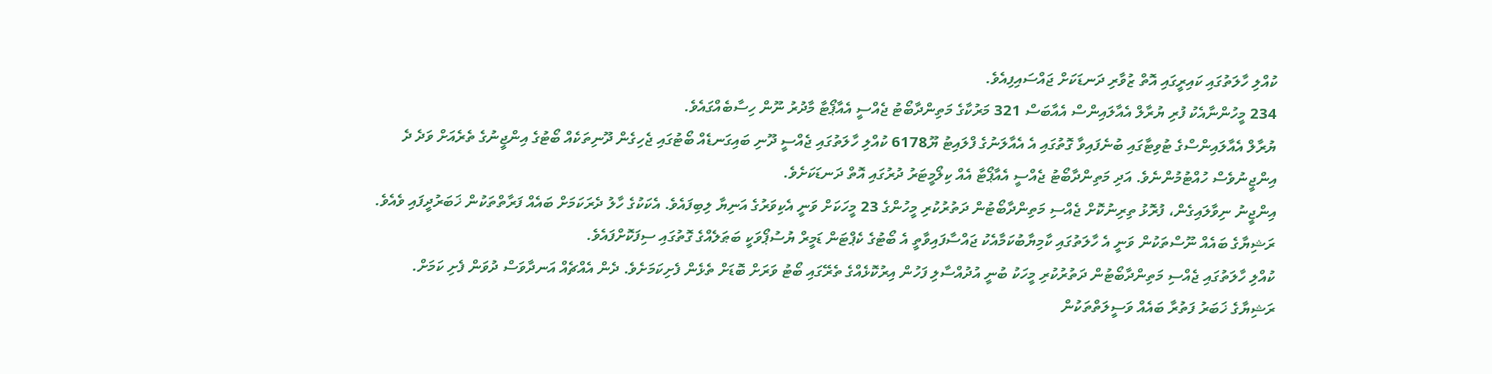ކުއްލި ހާލަތުގައި ކައިރީގައި އޮތް ޒުވާރި ދަނޑަކަށް ޖައްސައިފިއެވެ.
234 މީހުންނާއެކު ފުރި ޔުރާލް އެއާލައިންސް އެއާބަސް 321 މަރުކާގެ މަތިންދާބޯޓު ޖެއްސީ އެއާޕޯޓާ މާދުރު ނޫން ހިސާބެއްގައެވެ.
ޔުރާލް އެއާލައިންސްގެ ޓުވިޓާގައި ބުނެފައިވާ ގޮތުގައި އެ އެއާލަނުގެ ފްލައިޓު ޔޫ6178 ކުއްލި ހާލަތުގައި ޖެއްސީ ދޫނި ބައިގަނޑެއް ބޯޓުގައި ޖެހިގެން ދޫނިތަކެއް ބޯޓުގެ އިންޖީނުގެ ތެރެއަށް ވަދެ ދެ އިންޖީނުވެސް ހުއްޓުމުންނެވެ. އަދި މަތިންދާބޯޓު ޖެއްސީ އެއާޕޯޓާ އެއް ކިލޯމީޓަރު ދުރުގައި އޮތް ދަނޑަކަށެވެ.
އިންޖީނު ނިވާލައިގެން، ފުރޮޅު ތިރިނުކޮށް ޖެއްސި މަތިންދާބޯޓުން ދަތުރުކުރި މީހުންގެ 23 މީހަކަށް ވަނީ އެކިވަރުގެ އަނިޔާ ލިބިފައެވެ. އެކަކުގެ ހާލު ދެރަކަމަށް ބައެއް ފަރާތްތަކުން ޚަބަރުދީފައި ވެއެވެ. ރަޝިޔާގެ ބައެއް ނޫސްތަކުން ވަނީ އެ ހާލަތުގައި ކާމިޔާބުކަމާއެކު ޖައްސާފައިވާތީ އެ ބޯޓުގެ ކެޕްޓަން ޑަމީރް ޔުސުޕޯވަކީ ބަޠަލެއްގެ ގޮތުގައި ސިފަކޮށްފައެވެ.
ކުއްލި ހާލަތުގައި ޖެއްސި މަތިންދާބޯޓުން ދަތުރުކުރި މީހަކު ބުނީ އުދުއްސާލި ފަހުން އިރުކޮޅެއްގެ ތެރޭގައި ބޯޓު ވަރަށް ބޮޑަށް ތެޅެން ފެށިކަމަށެވެ. ދެން އެއްޗެއް އަނދާވަސް ދުވަން ފެށި ކަމަށް.
ރަޝިޔާގެ ޚަބަރު ފަތުރާ ބައެއް ވަސީލަތްތަކުން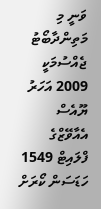ވަނީ މި މަތިންދާބޯޓު ޖެއްސުމަކީ 2009 އަހަރު ޔޫއެސް އެއާވޭޒްގެ ފްލައިޓް 1549 ހަޑަސަން ކޯރަށް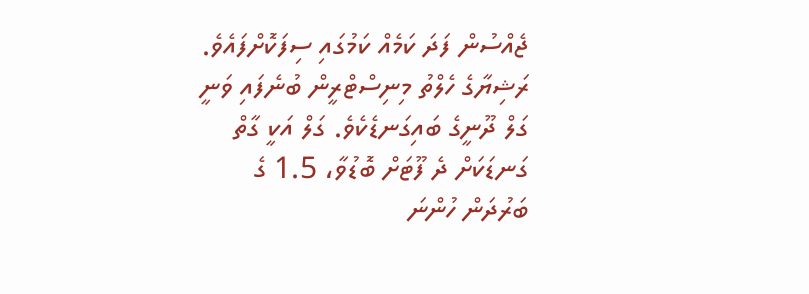ޖެއްސުން ފަދަ ކަމެއް ކަމުގައި ސިފަކޮށްފައެވެ.
ރަޝިޔާގެ ހެލްތު މިނިސްޓްރީން ބުނެފައި ވަނީ ގަލް ދޫނީގެ ބައިގަނޑެކެވެ. ގަލް އަކީ ގާތް ގަނޑަކަށް ދެ ފޫޓަށް ބޮޑުވާ، 1.5 ގެ ބަރުދަން ހުންނަ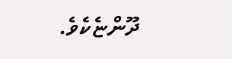ދޫންޏެކެވެ.